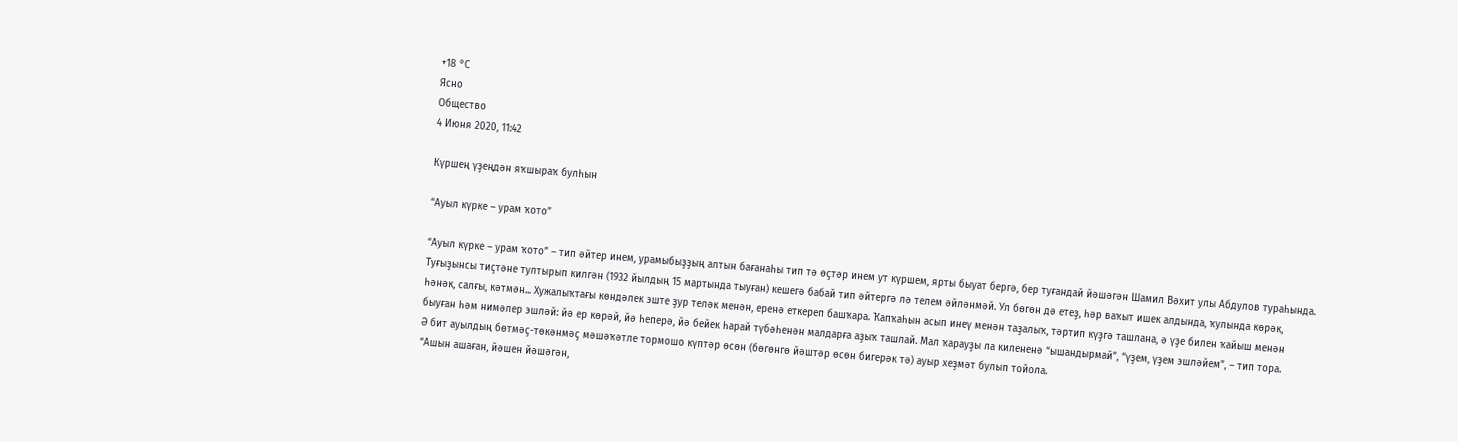+18 °С
Ясно
Общество
4 Июня 2020, 11:42

Күршең үҙеңдән яҡшыраҡ булһын

“Ауыл күрке – урам ҡото”

“Ауыл күрке – урам ҡото” – тип әйтер инем, урамыбыҙҙың алтын бағанаһы тип тә өҫтәр инем ут күршем, ярты быуат бергә, бер туғандай йәшәгән Шамил Вәхит улы Абдулов тураһында.
Туғыҙынсы тиҫтәне тултырып килгән (1932 йылдың 15 мартында тыуған) кешегә бабай тип әйтергә лә телем әйләнмәй. Ул бөгөн дә етеҙ, һәр ваҡыт ишек алдында, ҡулында көрәк, һәнәк, салғы, кәтмән... Хужалыҡтағы көндәлек эште ҙур теләк менән, еренә еткереп башҡара. Ҡапҡаһын асып инеү менән таҙалыҡ, тәртип күҙгә ташлана, ә үҙе билен ҡайыш менән быуған һәм нимәлер эшләй: йә ер көрәй, йә һеперә, йә бейек һарай түбәһенән малдарға аҙыҡ ташлай. Мал ҡарауҙы ла килененә “ышандырмай”, “үҙем, үҙем эшләйем”, – тип тора.
Ә бит ауылдың бөтмәҫ-төкәнмәҫ мәшәҡәтле тормошо күптәр өсөн (бөгөнгө йәштәр өсөн бигерәк тә) ауыр хеҙмәт булып тойола.
“Ашын ашаған, йәшен йәшәгән,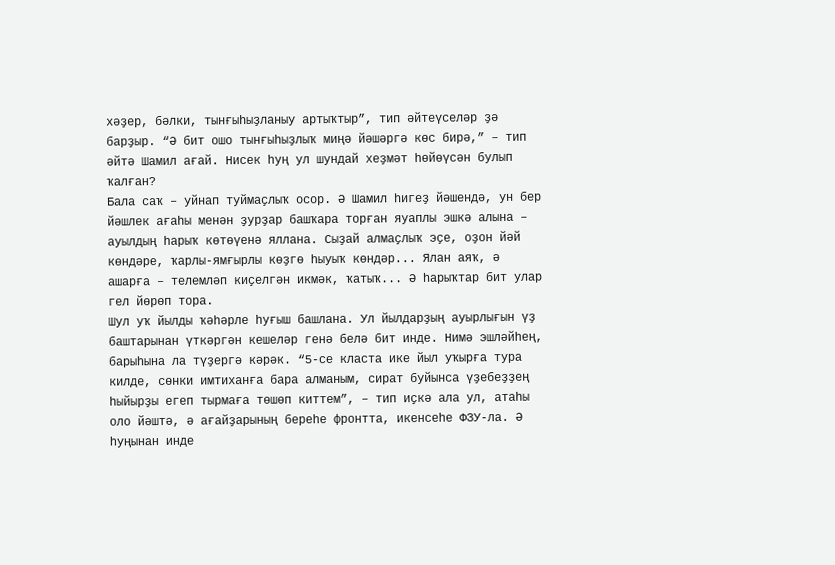хәҙер, бәлки, тынғыһыҙланыу артыҡтыр”, тип әйтеүселәр ҙә барҙыр. “Ә бит ошо тынғыһыҙлыҡ миңә йәшәргә көс бирә,” – тип әйтә Шамил ағай. Нисек һуң ул шундай хеҙмәт һөйөүсән булып ҡалған?
Бала саҡ – уйнап туймаҫлыҡ осор. Ә Шамил һигеҙ йәшендә, ун бер йәшлек ағаһы менән ҙурҙар башҡара торған яуаплы эшкә алына – ауылдың һарыҡ көтөүенә яллана. Сыҙай алмаҫлыҡ эҫе, оҙон йәй көндәре, ҡарлы-ямғырлы көҙгө һыуыҡ көндәр... Ялан аяҡ, ә ашарға – телемләп киҫелгән икмәк, ҡатыҡ... Ә һарыҡтар бит улар гел йөрөп тора.
Шул уҡ йылды ҡәһәрле һуғыш башлана. Ул йылдарҙың ауырлығын үҙ баштарынан үткәргән кешеләр генә белә бит инде. Нимә эшләйһең, барыһына ла түҙергә кәрәк. “5-се класта ике йыл уҡырға тура килде, сөнки имтиханға бара алманым, сират буйынса үҙебеҙҙең һыйырҙы егеп тырмаға төшөп киттем”, – тип иҫкә ала ул, атаһы оло йәштә, ә ағайҙарының береһе фронтта, икенсеһе ФЗУ-ла. Ә һуңынан инде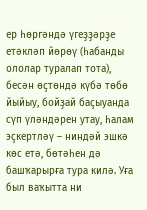ер һөргәндә үгеҙҙәрҙе етәкләп йөрөү (һабанды ололар туралап тота), бесән өҫтөндә күбә төбө йыйыу, бойҙай баҫыуанда сүп үләндәрен утау, һалам эҫкертләү – ниндәй эшкә көс етә, бөтәһен дә башҡарырға тура килә. Уға был ваҡытта ни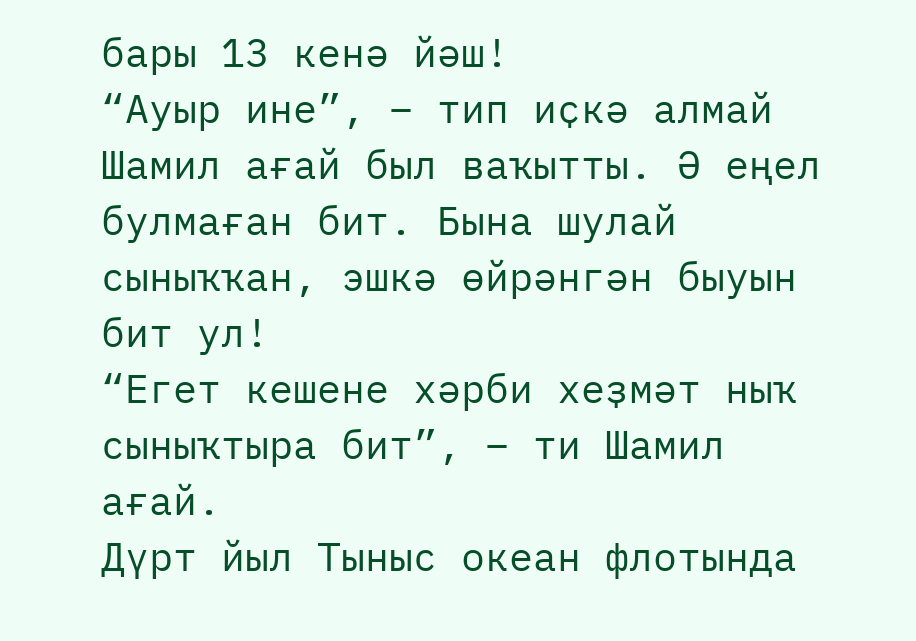бары 13 кенә йәш!
“Ауыр ине”, – тип иҫкә алмай Шамил ағай был ваҡытты. Ә еңел булмаған бит. Бына шулай сыныҡҡан, эшкә өйрәнгән быуын бит ул!
“Егет кешене хәрби хеҙмәт ныҡ сыныҡтыра бит”, – ти Шамил ағай.
Дүрт йыл Тыныс океан флотында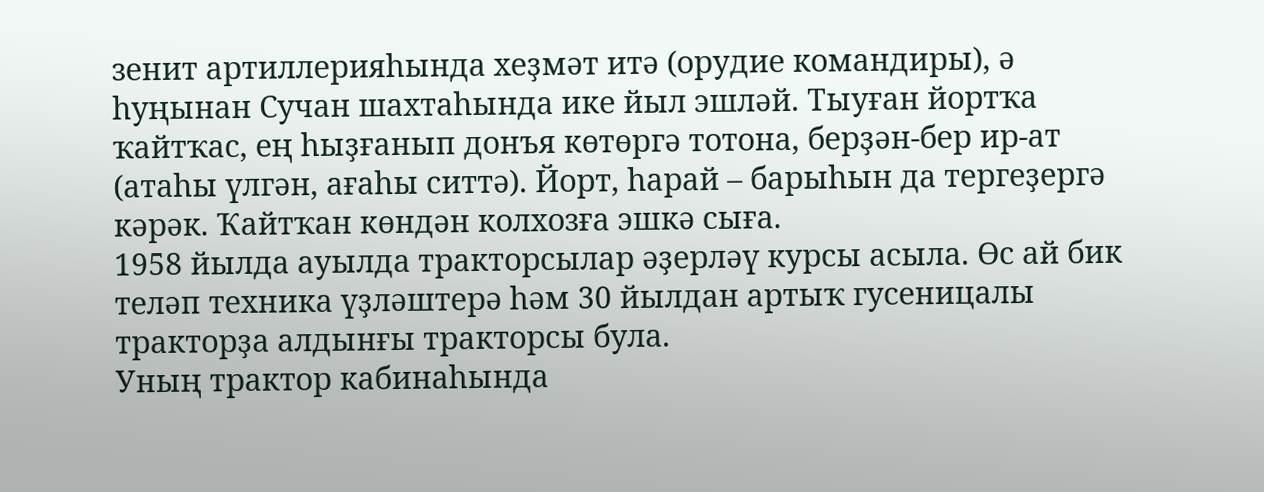зенит артиллерияһында хеҙмәт итә (орудие командиры), ә һуңынан Сучан шахтаһында ике йыл эшләй. Тыуған йортҡа ҡайтҡас, ең һыҙғанып донъя көтөргә тотона, берҙән-бер ир-ат (атаһы үлгән, ағаһы ситтә). Йорт, һарай – барыһын да тергеҙергә кәрәк. Ҡайтҡан көндән колхозға эшкә сыға.
1958 йылда ауылда тракторсылар әҙерләү курсы асыла. Өс ай бик теләп техника үҙләштерә һәм 30 йылдан артыҡ гусеницалы тракторҙа алдынғы тракторсы була.
Уның трактор кабинаһында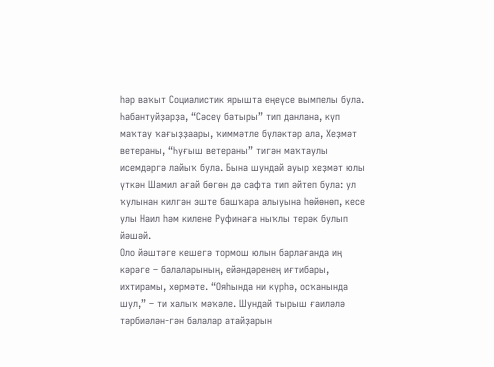һәр ваҡыт Социалистик ярышта еңеүсе вымпелы була. Һабантуйҙарҙа, “Сәсеү батыры” тип данлана, күп маҡтау ҡағыҙҙаары, ҡиммәтле бүләктәр ала, Хеҙмәт ветераны, “Һуғыш ветераны” тигән маҡтаулы исемдәргә лайыҡ була. Бына шундай ауыр хеҙмәт юлы үткән Шамил ағай бөгөн дә сафта тип әйтеп була: ул ҡулынан килгән эште башҡара алыуына һөйөнөп, кесе улы Наил һәм килене Руфинаға ныҡлы терәк булып йәшәй.
Оло йәштәге кешегә тормош юлын барлағанда иң кәрәге – балаларының, ейәндәренең иғтибары, ихтирамы, хөрмәте. “Ояһында ни күрһә, осҡанында шул,” – ти халыҡ мәҡәле. Шундай тырыш ғаиләлә тәрбиәлән-гән балалар атайҙарын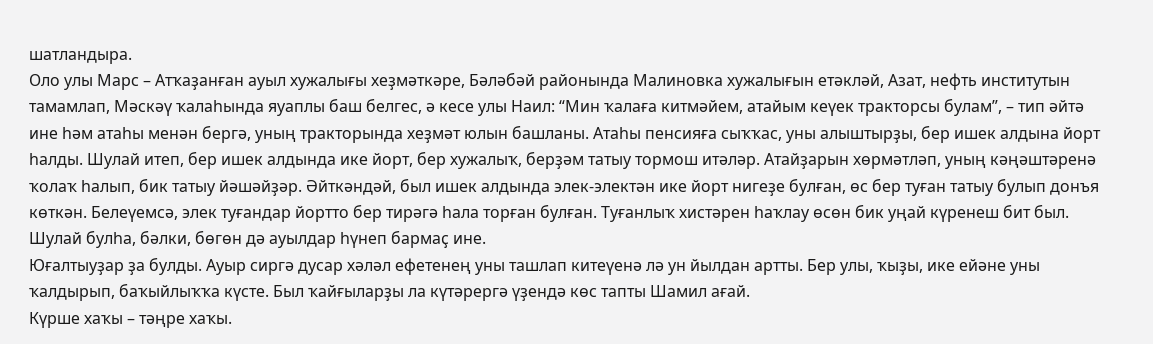шатландыра.
Оло улы Марс – Атҡаҙанған ауыл хужалығы хеҙмәткәре, Бәләбәй районында Малиновка хужалығын етәкләй, Азат, нефть институтын тамамлап, Мәскәү ҡалаһында яуаплы баш белгес, ә кесе улы Наил: “Мин ҡалаға китмәйем, атайым кеүек тракторсы булам”, – тип әйтә ине һәм атаһы менән бергә, уның тракторында хеҙмәт юлын башланы. Атаһы пенсияға сыҡҡас, уны алыштырҙы, бер ишек алдына йорт һалды. Шулай итеп, бер ишек алдында ике йорт, бер хужалыҡ, берҙәм татыу тормош итәләр. Атайҙарын хөрмәтләп, уның кәңәштәренә ҡолаҡ һалып, бик татыу йәшәйҙәр. Әйткәндәй, был ишек алдында элек-электән ике йорт нигеҙе булған, өс бер туған татыу булып донъя көткән. Белеүемсә, элек туғандар йортто бер тирәгә һала торған булған. Туғанлыҡ хистәрен һаҡлау өсөн бик уңай күренеш бит был. Шулай булһа, бәлки, бөгөн дә ауылдар һүнеп бармаҫ ине.
Юғалтыуҙар ҙа булды. Ауыр сиргә дусар хәләл ефетенең уны ташлап китеүенә лә ун йылдан артты. Бер улы, ҡыҙы, ике ейәне уны ҡалдырып, баҡыйлыҡҡа күсте. Был ҡайғыларҙы ла күтәрергә үҙендә көс тапты Шамил ағай.
Күрше хаҡы – тәңре хаҡы.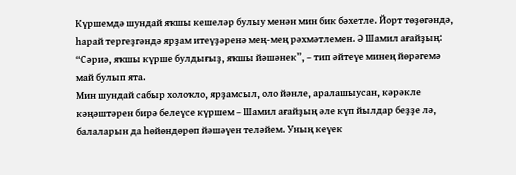Күршемдә шундай яҡшы кешеләр булыу менән мин бик бәхетле. Йорт төҙөгәндә, һарай тергеҙгәндә ярҙам итеүҙәренә мең-мең рәхмәтлемен. Ә Шамил ағайҙың: “Сәриә, яҡшы күрше булдығыҙ, яҡшы йәшәнек”, – тип әйтеүе минең йөрәгемә май булып ята.
Мин шундай сабыр холоҡло, ярҙамсыл, оло йәнле, аралашыусан, кәрәкле кәңәштәрен бирә белеүсе күршем – Шамил ағайҙың әле күп йылдар беҙҙе лә, балаларын да һөйөндөрөп йәшәүен теләйем. Уның кеүек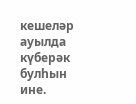кешеләр ауылда күберәк булһын ине.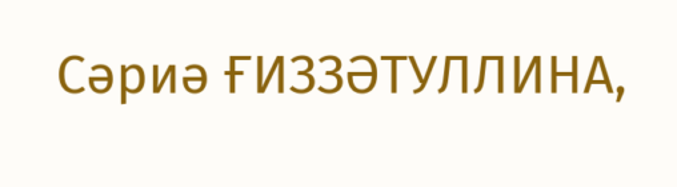Сәриә ҒИЗЗӘТУЛЛИНА,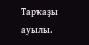Тарҡаҙы ауылы.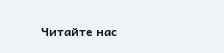Читайте нас